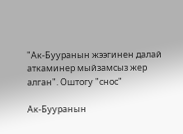"Ак-Бууранын жээгинен далай аткаминер мыйзамсыз жер алган". Оштогу "снос"

Ак-Бууранын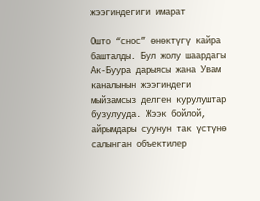жээгиндегиги имарат

Ошто “снос” өнөктүгү кайра башталды. Бул жолу шаардагы Ак-Буура дарыясы жана Увам каналынын жээгиндеги мыйзамсыз делген курулуштар бузулууда. Жээк бойлой, айрымдары суунун так үстүнө салынган объектилер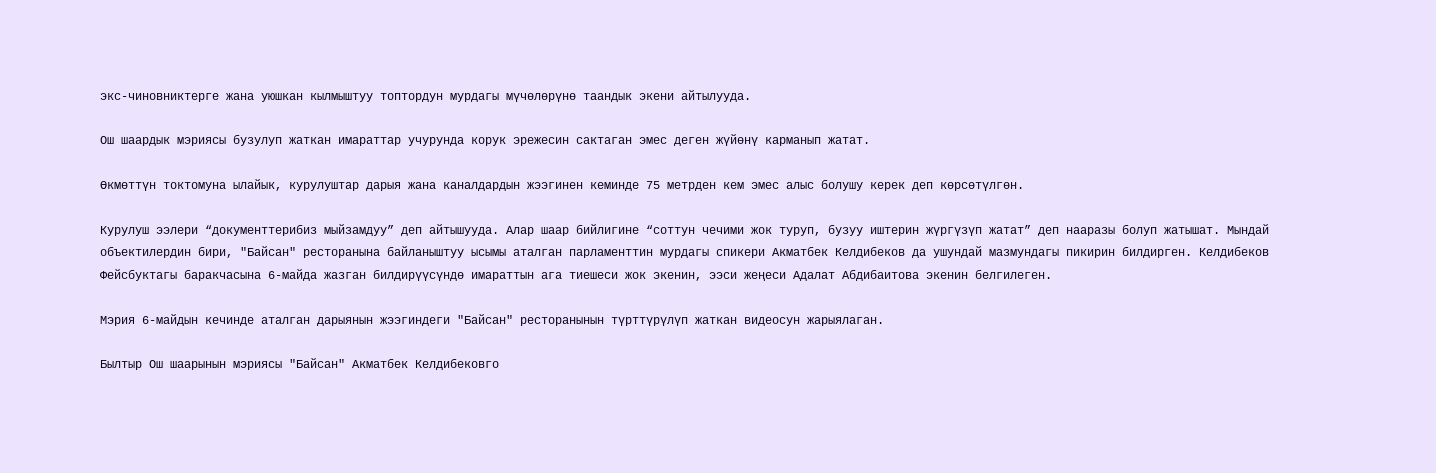экс-чиновниктерге жана уюшкан кылмыштуу топтордун мурдагы мүчөлөрүнө таандык экени айтылууда.

Ош шаардык мэриясы бузулуп жаткан имараттар учурунда корук эрежесин сактаган эмес деген жүйөнү карманып жатат.

Өкмөттүн токтомуна ылайык, курулуштар дарыя жана каналдардын жээгинен кеминде 75 метрден кем эмес алыс болушу керек деп көрсөтүлгөн.

Курулуш ээлери “документтерибиз мыйзамдуу” деп айтышууда. Алар шаар бийлигине “соттун чечими жок туруп, бузуу иштерин жүргүзүп жатат” деп нааразы болуп жатышат. Мындай объектилердин бири, "Байсан" ресторанына байланыштуу ысымы аталган парламенттин мурдагы спикери Акматбек Келдибеков да ушундай мазмундагы пикирин билдирген. Келдибеков Фейсбуктагы баракчасына 6-майда жазган билдирүүсүндө имараттын ага тиешеси жок экенин, ээси жеңеси Адалат Абдибаитова экенин белгилеген.

Мэрия 6-майдын кечинде аталган дарыянын жээгиндеги "Байсан" ресторанынын түрттүрүлүп жаткан видеосун жарыялаган.

Былтыр Ош шаарынын мэриясы "Байсан" Акматбек Келдибековго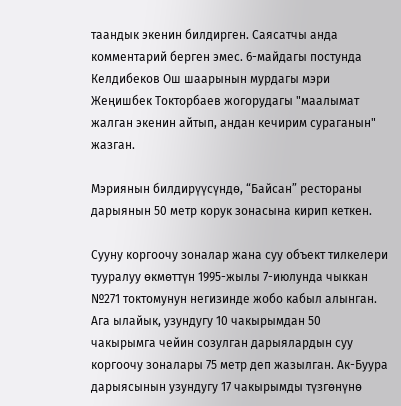таандык экенин билдирген. Саясатчы анда комментарий берген эмес. 6-майдагы постунда Келдибеков Ош шаарынын мурдагы мэри Жеңишбек Токторбаев жогорудагы "маалымат жалган экенин айтып, андан кечирим сураганын" жазган.

Мэриянын билдирүүсүндө, “Байсан” рестораны дарыянын 50 метр корук зонасына кирип кеткен.

Сууну коргоочу зоналар жана суу объект тилкелери тууралуу өкмөттүн 1995-жылы 7-июлунда чыккан №271 токтомунун негизинде жобо кабыл алынган. Ага ылайык, узундугу 10 чакырымдан 50 чакырымга чейин созулган дарыялардын суу коргоочу зоналары 75 метр деп жазылган. Ак-Буура дарыясынын узундугу 17 чакырымды түзгөнүнө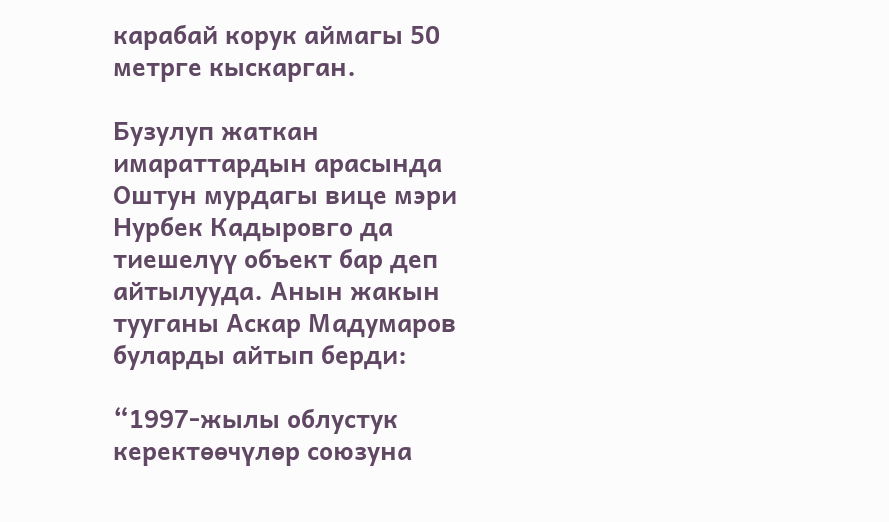карабай корук аймагы 50 метрге кыскарган.

Бузулуп жаткан имараттардын арасында Оштун мурдагы вице мэри Нурбек Кадыровго да тиешелүү объект бар деп айтылууда. Анын жакын тууганы Аскар Мадумаров буларды айтып берди:

“1997-жылы облустук керектөөчүлөр союзуна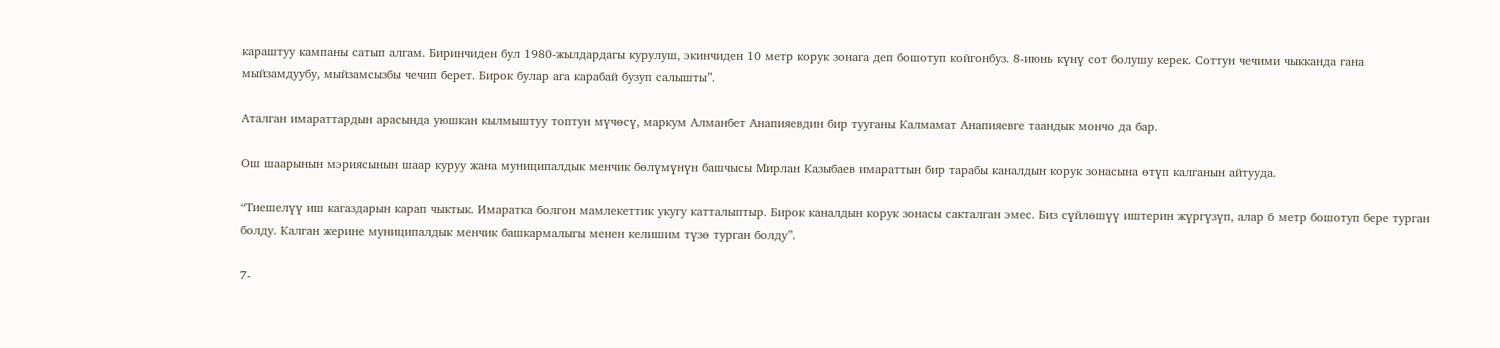караштуу кампаны сатып алгам. Биринчиден бул 1980-жылдардагы курулуш, экинчиден 10 метр корук зонага деп бошотуп койгонбуз. 8-июнь күнү сот болушу керек. Соттун чечими чыкканда гана мыйзамдуубу, мыйзамсызбы чечип берет. Бирок булар ага карабай бузуп салышты”.

Аталган имараттардын арасында уюшкан кылмыштуу топтун мүчөсү, маркум Алманбет Анапияевдин бир тууганы Калмамат Анапияевге таандык мончо да бар.

Ош шаарынын мэриясынын шаар куруу жана муниципалдык менчик бөлүмүнүн башчысы Мирлан Казыбаев имараттын бир тарабы каналдын корук зонасына өтүп калганын айтууда.

“Тиешелүү иш кагаздарын карап чыктык. Имаратка болгон мамлекеттик укугу катталыптыр. Бирок каналдын корук зонасы сакталган эмес. Биз сүйлөшүү иштерин жүргүзүп, алар 6 метр бошотуп бере турган болду. Калган жерине муниципалдык менчик башкармалыгы менен келишим түзө турган болду”.

7-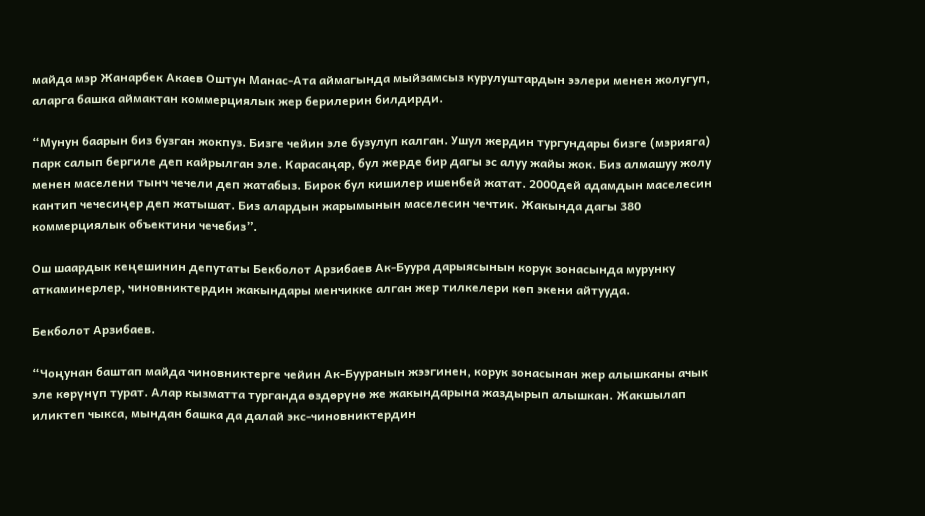майда мэр Жанарбек Акаев Оштун Манас-Ата аймагында мыйзамсыз курулуштардын ээлери менен жолугуп, аларга башка аймактан коммерциялык жер берилерин билдирди.

“Мунун баарын биз бузган жокпуз. Бизге чейин эле бузулуп калган. Ушул жердин тургундары бизге (мэрияга) парк салып бергиле деп кайрылган эле. Карасаңар, бул жерде бир дагы эс алуу жайы жок. Биз алмашуу жолу менен маселени тынч чечели деп жатабыз. Бирок бул кишилер ишенбей жатат. 2000дей адамдын маселесин кантип чечесиңер деп жатышат. Биз алардын жарымынын маселесин чечтик. Жакында дагы 380 коммерциялык объектини чечебиз”.

Ош шаардык кеңешинин депутаты Бекболот Арзибаев Ак-Буура дарыясынын корук зонасында мурунку аткаминерлер, чиновниктердин жакындары менчикке алган жер тилкелери көп экени айтууда.

Бекболот Арзибаев.

“Чоңунан баштап майда чиновниктерге чейин Ак-Бууранын жээгинен, корук зонасынан жер алышканы ачык эле көрүнүп турат. Алар кызматта турганда өздөрүнө же жакындарына жаздырып алышкан. Жакшылап иликтеп чыкса, мындан башка да далай экс-чиновниктердин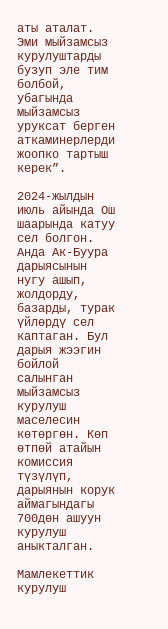аты аталат. Эми мыйзамсыз курулуштарды бузуп эле тим болбой, убагында мыйзамсыз уруксат берген аткаминерлерди жоопко тартыш керек”.

2024-жылдын июль айында Ош шаарында катуу сел болгон. Анда Ак-Буура дарыясынын нугу ашып, жолдорду, базарды, турак үйлөрдү сел каптаган. Бул дарыя жээгин бойлой салынган мыйзамсыз курулуш маселесин көтөргөн. Көп өтпөй атайын комиссия түзүлүп, дарыянын корук аймагындагы 700дөн ашуун курулуш аныкталган.

Мамлекеттик курулуш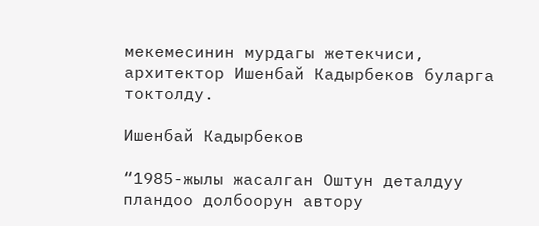мекемесинин мурдагы жетекчиси, архитектор Ишенбай Кадырбеков буларга токтолду.

Ишенбай Кадырбеков

“1985-жылы жасалган Оштун деталдуу пландоо долбоорун автору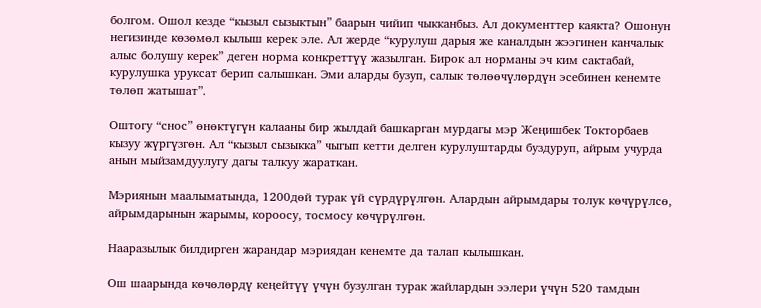болгом. Ошол кезде “кызыл сызыктын” баарын чийип чыкканбыз. Ал документтер каякта? Ошонун негизинде көзөмөл кылыш керек эле. Ал жерде “курулуш дарыя же каналдын жээгинен канчалык алыс болушу керек” деген норма конкреттүү жазылган. Бирок ал норманы эч ким сактабай, курулушка уруксат берип салышкан. Эми аларды бузуп, салык төлөөчүлөрдүн эсебинен кенемте төлөп жатышат”.

Оштогу “снос” өнөктүгүн калааны бир жылдай башкарган мурдагы мэр Жеңишбек Токторбаев кызуу жүргүзгөн. Ал “кызыл сызыкка” чыгып кетти делген курулуштарды буздуруп, айрым учурда анын мыйзамдуулугу дагы талкуу жараткан.

Мэриянын маалыматында, 1200дөй турак үй сүрдүрүлгөн. Алардын айрымдары толук көчүрүлсө, айрымдарынын жарымы, короосу, тосмосу көчүрүлгөн.

Нааразылык билдирген жарандар мэриядан кенемте да талап кылышкан.

Ош шаарында көчөлөрдү кеңейтүү үчүн бузулган турак жайлардын ээлери үчүн 520 тамдын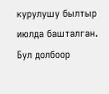курулушу былтыр июлда башталган. Бул долбоор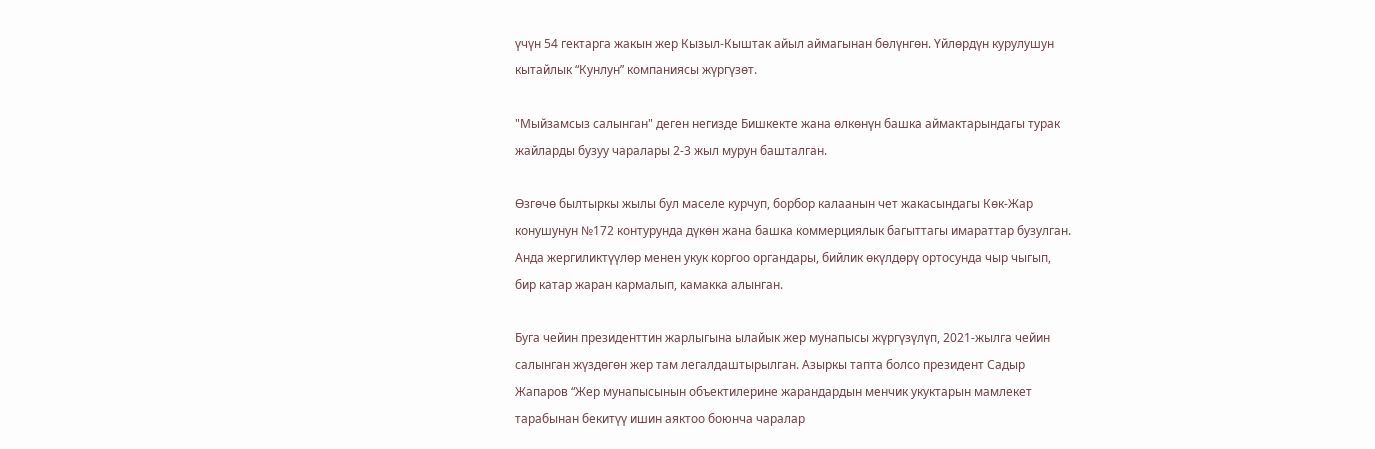үчүн 54 гектарга жакын жер Кызыл-Кыштак айыл аймагынан бөлүнгөн. Үйлөрдүн курулушун кытайлык “Кунлун” компаниясы жүргүзөт.

"Мыйзамсыз салынган" деген негизде Бишкекте жана өлкөнүн башка аймактарындагы турак жайларды бузуу чаралары 2-3 жыл мурун башталган.

Өзгөчө былтыркы жылы бул маселе курчуп, борбор калаанын чет жакасындагы Көк-Жар конушунун №172 контурунда дүкөн жана башка коммерциялык багыттагы имараттар бузулган. Анда жергиликтүүлөр менен укук коргоо органдары, бийлик өкүлдөрү ортосунда чыр чыгып, бир катар жаран кармалып, камакка алынган.

Буга чейин президенттин жарлыгына ылайык жер мунапысы жүргүзүлүп, 2021-жылга чейин салынган жүздөгөн жер там легалдаштырылган. Азыркы тапта болсо президент Садыр Жапаров “Жер мунапысынын объектилерине жарандардын менчик укуктарын мамлекет тарабынан бекитүү ишин аяктоо боюнча чаралар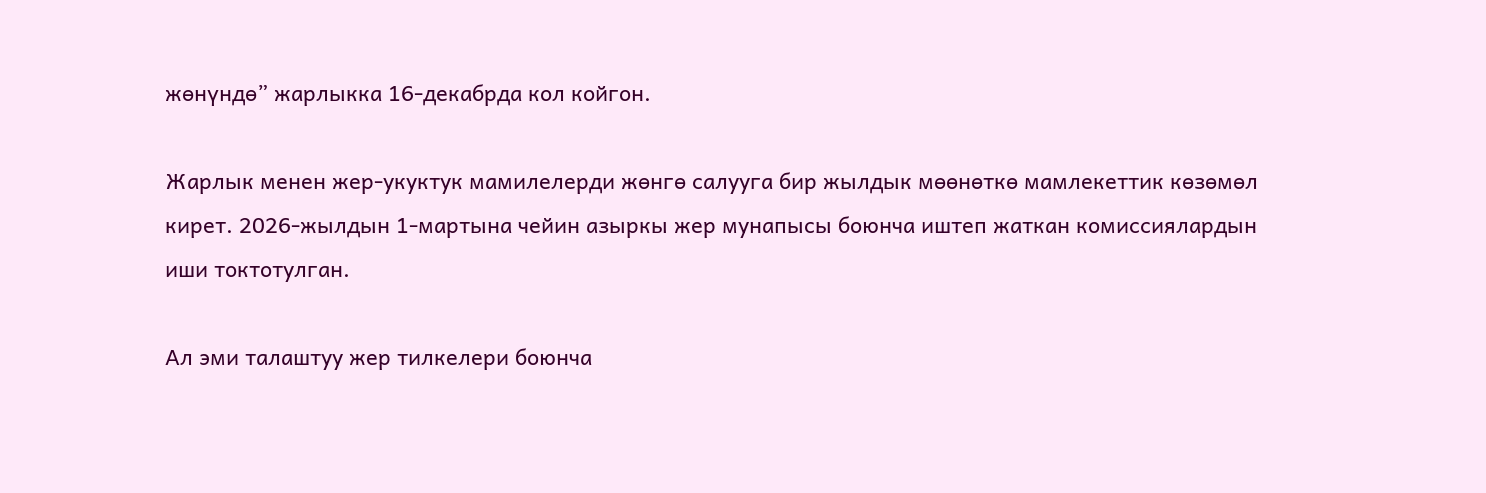жөнүндө” жарлыкка 16-декабрда кол койгон.

Жарлык менен жер-укуктук мамилелерди жөнгө салууга бир жылдык мөөнөткө мамлекеттик көзөмөл кирет. 2026-жылдын 1-мартына чейин азыркы жер мунапысы боюнча иштеп жаткан комиссиялардын иши токтотулган.

Ал эми талаштуу жер тилкелери боюнча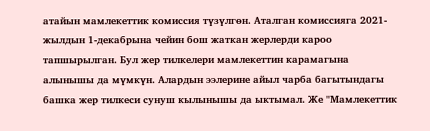атайын мамлекеттик комиссия түзүлгөн. Аталган комиссияга 2021-жылдын 1-декабрына чейин бош жаткан жерлерди кароо тапшырылган. Бул жер тилкелери мамлекеттин карамагына алынышы да мүмкүн. Алардын ээлерине айыл чарба багытындагы башка жер тилкеси сунуш кылынышы да ыктымал. Же "Мамлекеттик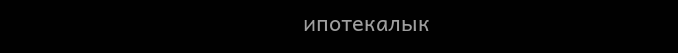ипотекалык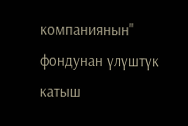компаниянын" фондунан үлүштүк катыш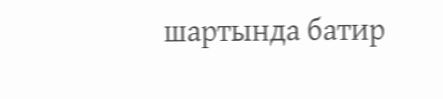шартында батир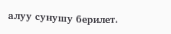алуу сунушу берилет.